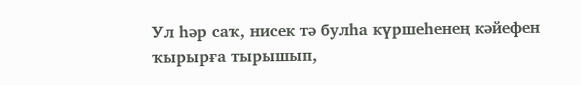Ул һәр саҡ, нисек тә булһа күршеһенең кәйефен ҡырырға тырышып,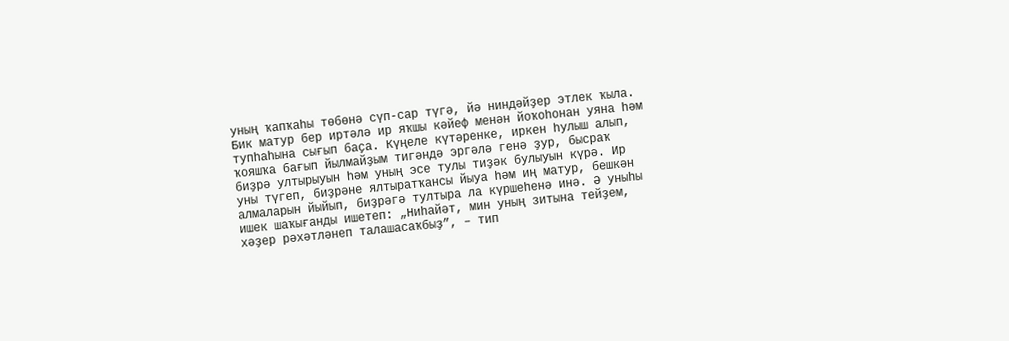уның ҡапҡаһы төбөнә сүп-сар түгә, йә ниндәйҙер этлек ҡыла.
Бик матур бер иртәлә ир яҡшы кәйеф менән йоҡоһонан уяна һәм тупһаһына сығып баҫа. Күңеле күтәренке, иркен һулыш алып, ҡояшҡа бағып йылмайҙым тигәндә эргәлә генә ҙур, бысраҡ биҙрә ултырыуын һәм уның эсе тулы тиҙәк булыуын күрә. Ир уны түгеп, биҙрәне ялтыратҡансы йыуа һәм иң матур, бешкән алмаларын йыйып, биҙрәгә тултыра ла күршеһенә инә. Ә уныһы ишек шаҡығанды ишетеп: „Ниһайәт, мин уның зитына тейҙем, хәҙер рәхәтләнеп талашасаҡбыҙ”, – тип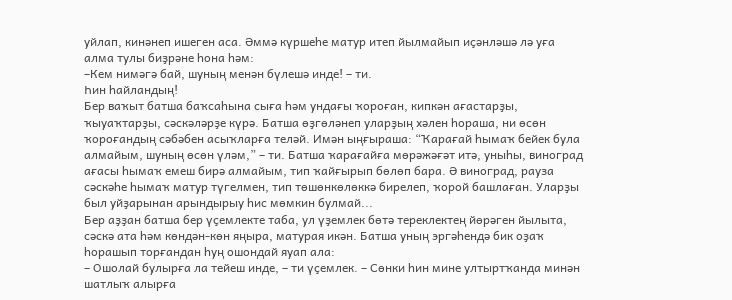уйлап, кинәнеп ишеген аса. Әммә күршеһе матур итеп йылмайып иҫәнләшә лә уға алма тулы биҙрәне һона һәм:
–Кем нимәгә бай, шуның менән бүлешә инде! – ти.
Һин һайландың!
Бер ваҡыт батша баҡсаһына сыға һәм ундағы ҡороған, кипкән ағастарҙы, ҡыуаҡтарҙы, сәскәләрҙе күрә. Батша өҙгөләнеп уларҙың хәлен һораша, ни өсөн ҡороғандың сәбәбен асыҡларға теләй. Имән ыңғыраша: “Ҡарағай һымаҡ бейек була алмайым, шуның өсөн үләм,” – ти. Батша ҡарағайға мөрәжәғәт итә, уныһы, виноград ағасы һымаҡ емеш бирә алмайым, тип ҡайғырып бөлөп бара. Ә виноград, рауза сәскәһе һымаҡ матур түгелмен, тип төшөнкөлөккә бирелеп, ҡорой башлаған. Уларҙы был уйҙарынан арындырыу һис мөмкин булмай...
Бер аҙҙан батша бер үҫемлекте таба, ул үҙемлек бөтә тереклектең йөрәген йылыта, сәскә ата һәм көндән-көн яңыра, матурая икән. Батша уның эргәһендә бик оҙаҡ һорашып торғандан һуң ошондай яуап ала:
– Ошолай булырға ла тейеш инде, – ти үҫемлек. – Сөнки һин мине ултыртҡанда минән шатлыҡ алырға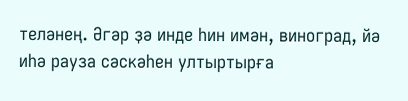теләнең. Әгәр ҙә инде һин имән, виноград, йә иһә рауза сәскәһен ултыртырға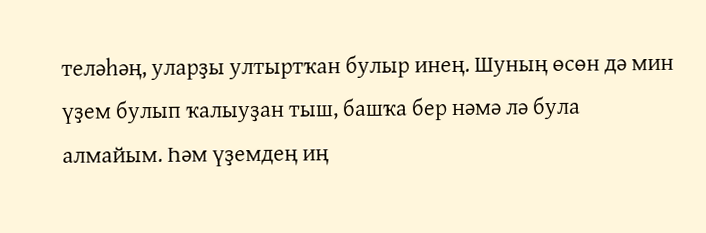теләһәң, уларҙы ултыртҡан булыр инең. Шуның өсөн дә мин үҙем булып ҡалыуҙан тыш, башҡа бер нәмә лә була алмайым. Һәм үҙемдең иң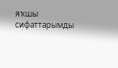яҡшы сифаттарымды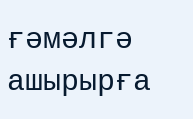ғәмәлгә ашырырға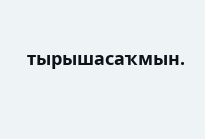тырышасаҡмын.